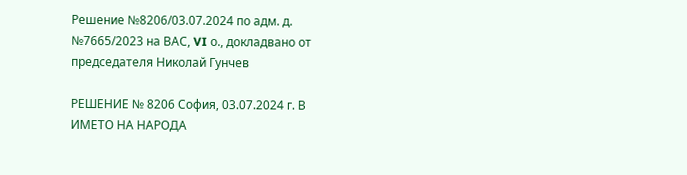Решение №8206/03.07.2024 по адм. д. №7665/2023 на ВАС, VI о., докладвано от председателя Николай Гунчев

РЕШЕНИЕ № 8206 София, 03.07.2024 г. В ИМЕТО НА НАРОДА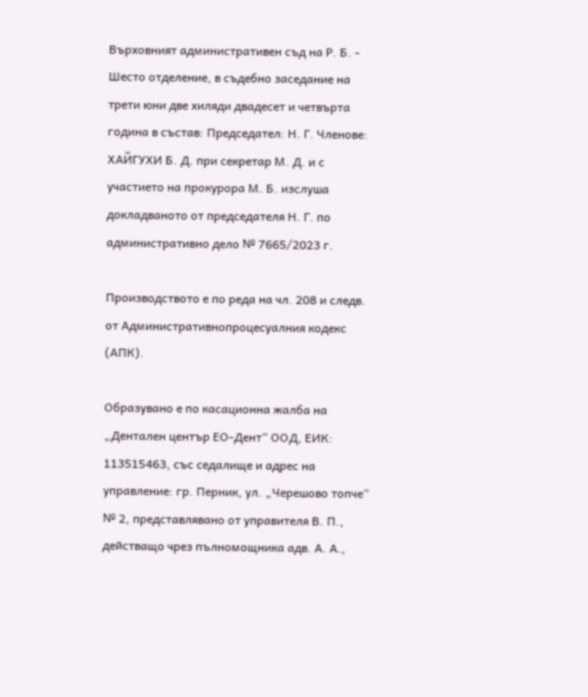Върховният административен съд на Р. Б. - Шесто отделение, в съдебно заседание на трети юни две хиляди двадесет и четвърта година в състав: Председател: Н. Г. Членове: ХАЙГУХИ Б. Д. при секретар М. Д. и с участието на прокурора М. Б. изслуша докладваното от председателя Н. Г. по административно дело № 7665/2023 г.

Производството е по реда на чл. 208 и следв. от Административнопроцесуалния кодекс (АПК).

Образувано е по касационна жалба на „Дентален център ЕО-Дент“ ООД, ЕИК: 113515463, със седалище и адрес на управление: гр. Перник, ул. „Черешово топче“ № 2, представлявано от управителя В. П., действащо чрез пълномощника адв. А. А.,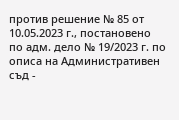против решение № 85 от 10.05.2023 г., постановено по адм. дело № 19/2023 г. по описа на Административен съд -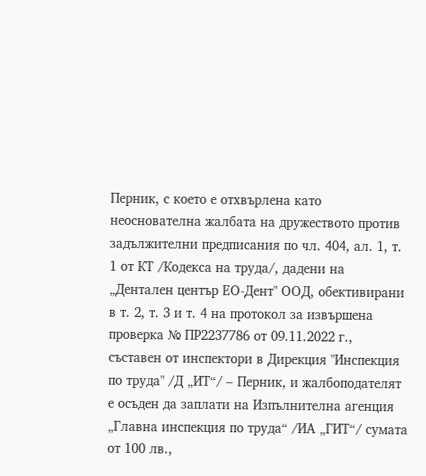Перник, с което е отхвърлена като неоснователна жалбата на дружеството против задължителни предписания по чл. 404, ал. 1, т. 1 от КТ /Кодекса на труда/, дадени на „Дентален център ЕО-Дент" ООД, обективирани в т. 2, т. 3 и т. 4 на протокол за извършена проверка № ПР2237786 от 09.11.2022 г., съставен от инспектори в Дирекция "Инспекция по труда" /Д „ИТ“/ – Перник, и жалбоподателят е осъден да заплати на Изпълнителна агенция „Главна инспекция по труда“ /ИА „ГИТ“/ сумата от 100 лв.,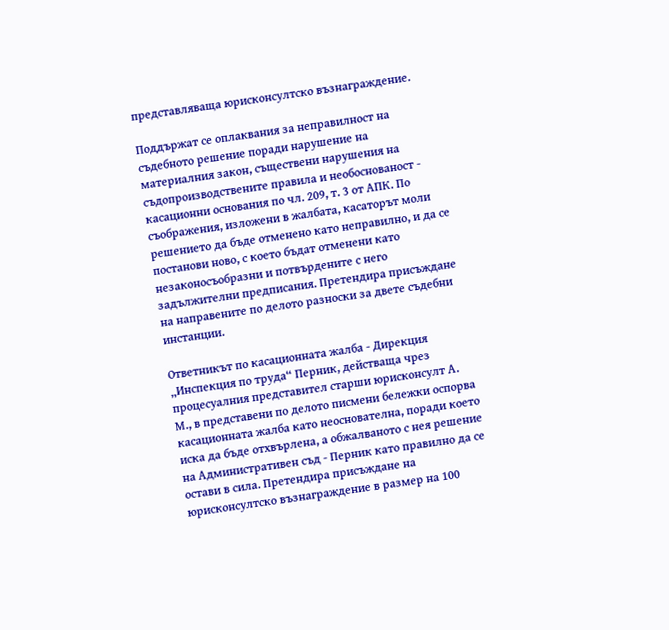представляваща юрисконсултско възнаграждение.

Поддържат се оплаквания за неправилност на съдебното решение поради нарушение на материалния закон, съществени нарушения на съдопроизводствените правила и необоснованост - касационни основания по чл. 209, т. 3 от АПК. По съображения, изложени в жалбата, касаторът моли решението да бъде отменено като неправилно, и да се постанови ново, с което бъдат отменени като незаконосъобразни и потвърдените с него задължителни предписания. Претендира присъждане на направените по делото разноски за двете съдебни инстанции.

Ответникът по касационната жалба - Дирекция „Инспекция по труда“ Перник, действаща чрез процесуалния представител старши юрисконсулт А. М., в представени по делото писмени бележки оспорва касационната жалба като неоснователна, поради което иска да бъде отхвърлена, а обжалваното с нея решение на Административен съд - Перник като правилно да се остави в сила. Претендира присъждане на юрисконсултско възнаграждение в размер на 100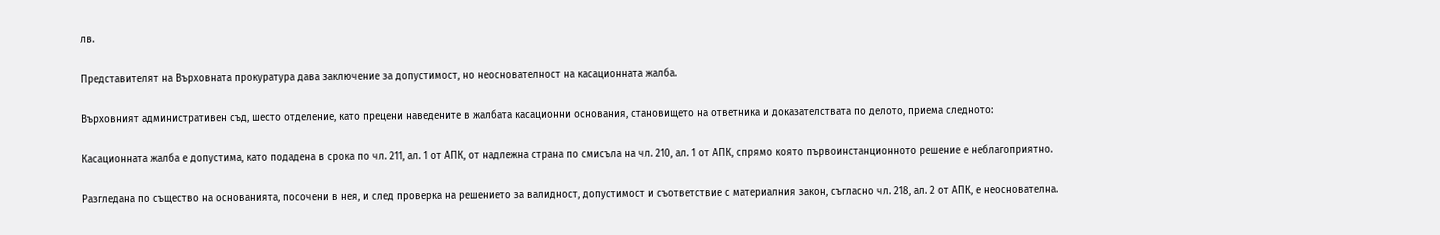лв.

Представителят на Върховната прокуратура дава заключение за допустимост, но неоснователност на касационната жалба.

Върховният административен съд, шесто отделение, като прецени наведените в жалбата касационни основания, становището на ответника и доказателствата по делото, приема следното:

Касационната жалба е допустима, като подадена в срока по чл. 211, ал. 1 от АПК, от надлежна страна по смисъла на чл. 210, ал. 1 от АПК, спрямо която първоинстанционното решение е неблагоприятно.

Разгледана по същество на основанията, посочени в нея, и след проверка на решението за валидност, допустимост и съответствие с материалния закон, съгласно чл. 218, ал. 2 от АПК, е неоснователна.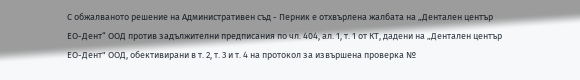С обжалваното решение на Административен съд - Перник е отхвърлена жалбата на „Дентален център ЕО-Дент“ ООД против задължителни предписания по чл. 404, ал. 1, т. 1 от КТ, дадени на „Дентален център ЕО-Дент" ООД, обективирани в т. 2, т. 3 и т. 4 на протокол за извършена проверка №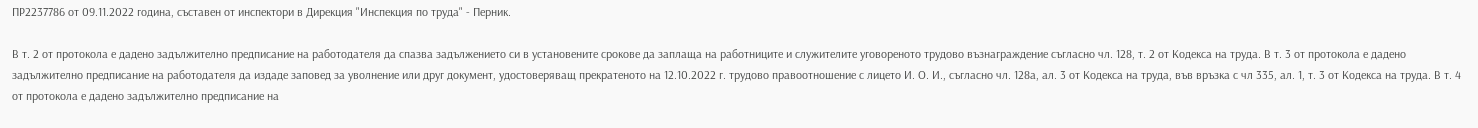ПР2237786 от 09.11.2022 година, съставен от инспектори в Дирекция "Инспекция по труда" - Перник.

В т. 2 от протокола е дадено задължително предписание на работодателя да спазва задължението си в установените срокове да заплаща на работниците и служителите уговореното трудово възнаграждение съгласно чл. 128, т. 2 от Кодекса на труда. В т. 3 от протокола е дадено задължително предписание на работодателя да издаде заповед за уволнение или друг документ, удостоверяващ прекратеното на 12.10.2022 г. трудово правоотношение с лицето И. О. И., съгласно чл. 128а, ал. 3 от Кодекса на труда, във връзка с чл 335, ал. 1, т. 3 от Кодекса на труда. В т. 4 от протокола е дадено задължително предписание на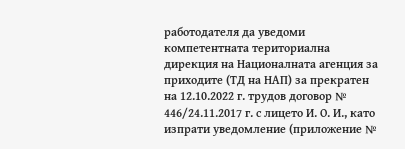работодателя да уведоми компетентната териториална дирекция на Националната агенция за приходите (ТД на НАП) за прекратен на 12.10.2022 г. трудов договор № 446/24.11.2017 г. с лицето И. О. И., като изпрати уведомление (приложение №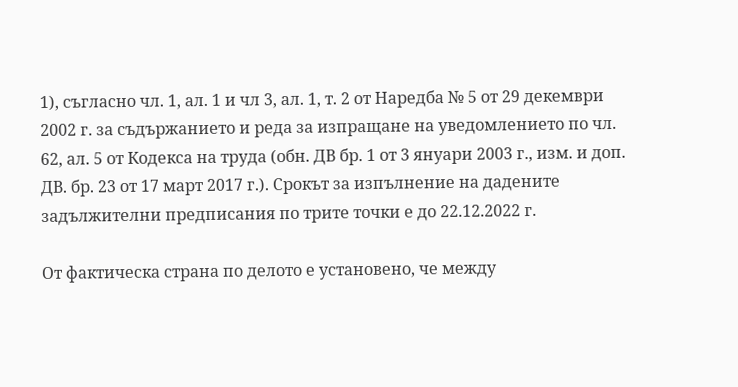1), съгласно чл. 1, ал. 1 и чл 3, ал. 1, т. 2 от Наредба № 5 от 29 декември 2002 г. за съдържанието и реда за изпращане на уведомлението по чл. 62, ал. 5 от Кодекса на труда (обн. ДВ бр. 1 от 3 януари 2003 г., изм. и доп. ДВ. бр. 23 от 17 март 2017 г.). Срокът за изпълнение на дадените задължителни предписания по трите точки е до 22.12.2022 г.

От фактическа страна по делото е установено, че между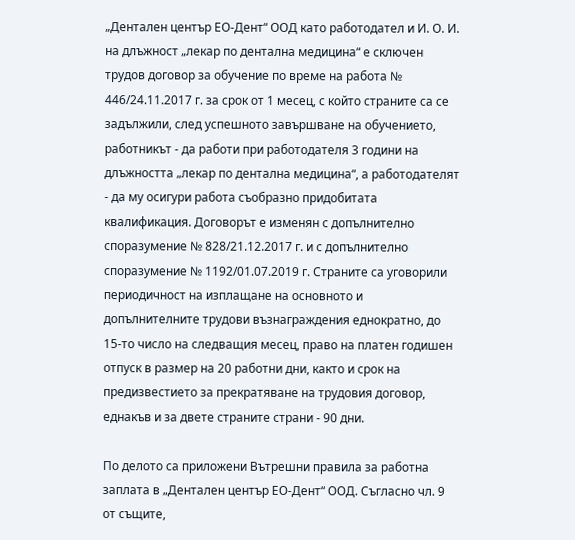„Дентален център ЕО-Дент“ ООД като работодател и И. О. И. на длъжност „лекар по дентална медицина“ е сключен трудов договор за обучение по време на работа № 446/24.11.2017 г. за срок от 1 месец, с който страните са се задължили, след успешното завършване на обучението, работникът - да работи при работодателя 3 години на длъжността „лекар по дентална медицина“, а работодателят - да му осигури работа съобразно придобитата квалификация. Договорът е изменян с допълнително споразумение № 828/21.12.2017 г. и с допълнително споразумение № 1192/01.07.2019 г. Страните са уговорили периодичност на изплащане на основното и допълнителните трудови възнаграждения еднократно, до 15-то число на следващия месец, право на платен годишен отпуск в размер на 20 работни дни, както и срок на предизвестието за прекратяване на трудовия договор, еднакъв и за двете страните страни - 90 дни.

По делото са приложени Вътрешни правила за работна заплата в „Дентален център ЕО-Дент“ ООД. Съгласно чл. 9 от същите,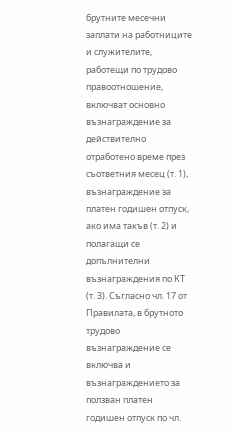брутните месечни заплати на работниците и служителите, работещи по трудово правоотношение, включват основно възнаграждение за действително отработено време през съответния месец (т. 1), възнаграждение за платен годишен отпуск, ако има такъв (т. 2) и полагащи се допълнителни възнаграждения по КТ (т. 3). Съгласно чл. 17 от Правилата, в брутното трудово възнаграждение се включва и възнаграждението за ползван платен годишен отпуск по чл.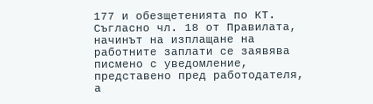177 и обезщетенията по КТ. Съгласно чл. 18 от Правилата, начинът на изплащане на работните заплати се заявява писмено с уведомление, представено пред работодателя, а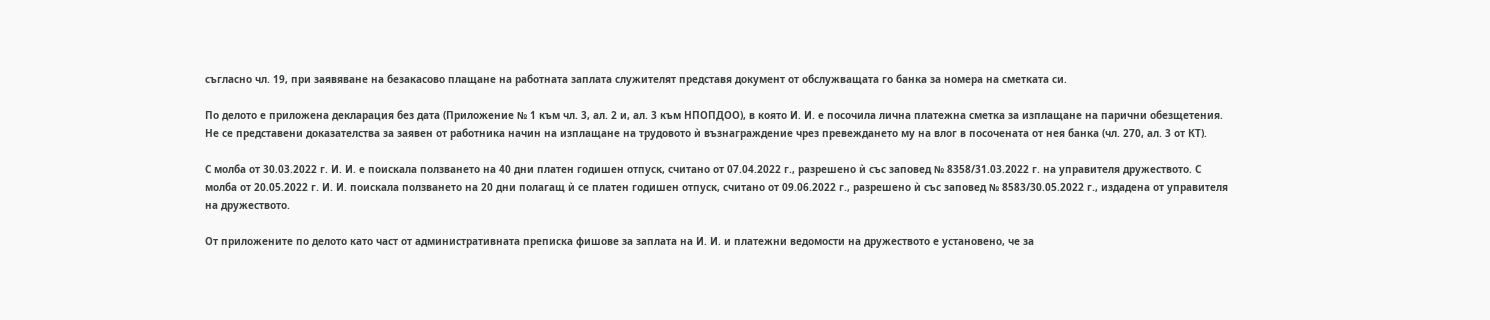съгласно чл. 19, при заявяване на безакасово плащане на работната заплата служителят представя документ от обслужващата го банка за номера на сметката си.

По делото е приложена декларация без дата (Приложение № 1 към чл. 3, ал. 2 и, ал. 3 към НПОПДОО), в която И. И. е посочила лична платежна сметка за изплащане на парични обезщетения. Не се представени доказателства за заявен от работника начин на изплащане на трудовото ѝ възнаграждение чрез превеждането му на влог в посочената от нея банка (чл. 270, ал. 3 от КТ).

С молба от 30.03.2022 г. И. И. е поискала ползването на 40 дни платен годишен отпуск, считано от 07.04.2022 г., разрешено ѝ със заповед № 8358/31.03.2022 г. на управителя дружеството. С молба от 20.05.2022 г. И. И. поискала ползването на 20 дни полагащ ѝ се платен годишен отпуск, считано от 09.06.2022 г., разрешено ѝ със заповед № 8583/30.05.2022 г., издадена от управителя на дружеството.

От приложените по делото като част от административната преписка фишове за заплата на И. И. и платежни ведомости на дружеството е установено, че за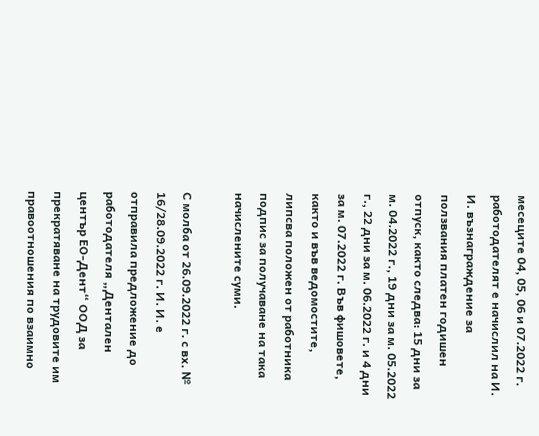месеците 04, 05, 06 и 07.2022 г. работодателят е начислил на И. И. възнаграждение за ползвания платен годишен отпуск, както следва: 15 дни за м. 04.2022 г., 19 дни за м. 05.2022 г., 22 дни за м. 06.2022 г. и 4 дни за м. 07.2022 г. Във фишовете, както и във ведомостите, липсва положен от работника подпис за получаване на така начислените суми.

С молба от 26.09.2022 г. с вх. № 16/28.09.2022 г. И. И. е отправила предложение до работодателя „Дентален център ЕО-Дент“ ООД за прекратяване на трудовите им правоотношения по взаимно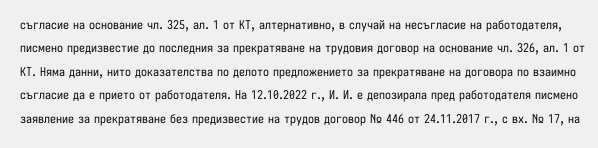съгласие на основание чл. 325, ал. 1 от КТ, алтернативно, в случай на несъгласие на работодателя, писмено предизвестие до последния за прекратяване на трудовия договор на основание чл. 326, ал. 1 от КТ. Няма данни, нито доказателства по делото предложението за прекратяване на договора по взаимно съгласие да е прието от работодателя. На 12.10.2022 г., И. И. е депозирала пред работодателя писмено заявление за прекратяване без предизвестие на трудов договор № 446 от 24.11.2017 г., с вх. № 17, на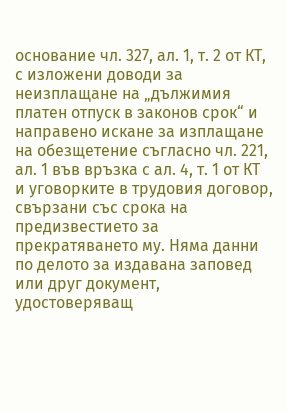основание чл. 327, ал. 1, т. 2 от КТ, с изложени доводи за неизплащане на „дължимия платен отпуск в законов срок“ и направено искане за изплащане на обезщетение съгласно чл. 221, ал. 1 във връзка с ал. 4, т. 1 от КТ и уговорките в трудовия договор, свързани със срока на предизвестието за прекратяването му. Няма данни по делото за издавана заповед или друг документ, удостоверяващ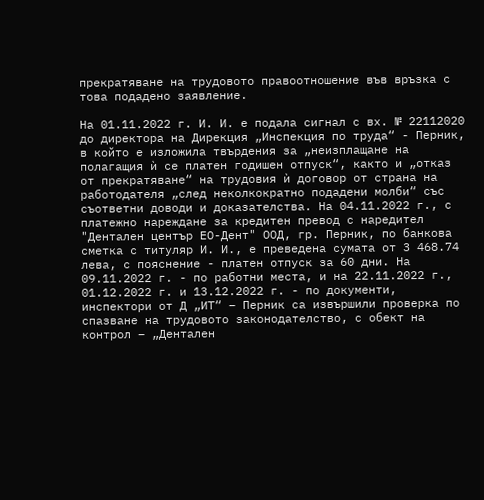прекратяване на трудовото правоотношение във връзка с това подадено заявление.

На 01.11.2022 г. И. И. е подала сигнал с вх. № 22112020 до директора на Дирекция „Инспекция по труда“ - Перник, в който е изложила твърдения за „неизплащане на полагащия ѝ се платен годишен отпуск“, както и „отказ от прекратяване“ на трудовия ѝ договор от страна на работодателя „след неколкократно подадени молби“ със съответни доводи и доказателства. На 04.11.2022 г., с платежно нареждане за кредитен превод с наредител "Дентален център ЕО-Дент" ООД, гр. Перник, по банкова сметка с титуляр И. И., е преведена сумата от 3 468.74 лева, с пояснение - платен отпуск за 60 дни. На 09.11.2022 г. - по работни места, и на 22.11.2022 г., 01.12.2022 г. и 13.12.2022 г. - по документи, инспектори от Д „ИТ“ – Перник са извършили проверка по спазване на трудовото законодателство, с обект на контрол – „Дентален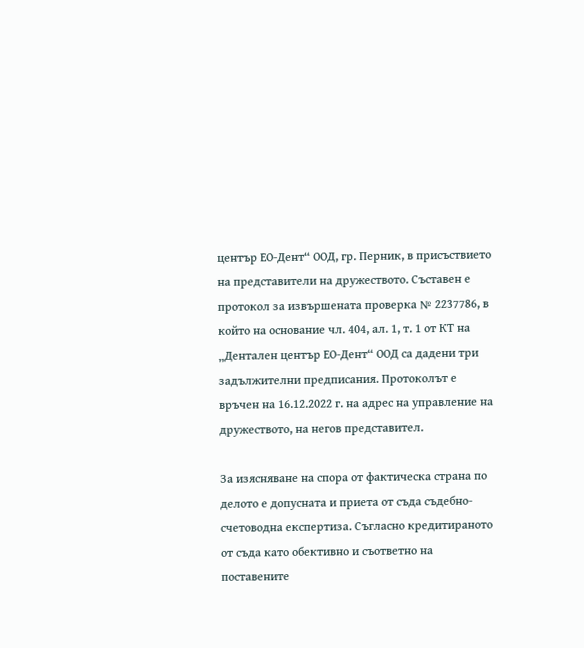център ЕО-Дент“ ООД, гр. Перник, в присъствието на представители на дружеството. Съставен е протокол за извършената проверка № 2237786, в който на основание чл. 404, ал. 1, т. 1 от КТ на „Дентален център ЕО-Дент“ ООД са дадени три задължителни предписания. Протоколът е връчен на 16.12.2022 г. на адрес на управление на дружеството, на негов представител.

За изясняване на спора от фактическа страна по делото е допусната и приета от съда съдебно-счетоводна експертиза. Съгласно кредитираното от съда като обективно и съответно на поставените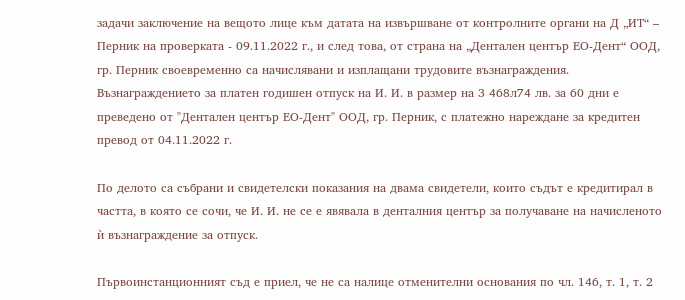задачи заключение на вещото лице към датата на извършване от контролните органи на Д „ИТ“ – Перник на проверката - 09.11.2022 г., и след това, от страна на „Дентален център ЕО-Дент“ ООД, гр. Перник своевременно са начислявани и изплащани трудовите възнаграждения. Възнаграждението за платен годишен отпуск на И. И. в размер на 3 468л74 лв. за 60 дни е преведено от "Дентален център ЕО-Дент" ООД, гр. Перник, с платежно нареждане за кредитен превод от 04.11.2022 г.

По делото са събрани и свидетелски показания на двама свидетели, които съдът е кредитирал в частта, в която се сочи, че И. И. не се е явявала в денталния център за получаване на начисленото ѝ възнаграждение за отпуск.

Първоинстанционният съд е приел, че не са налице отменителни основания по чл. 146, т. 1, т. 2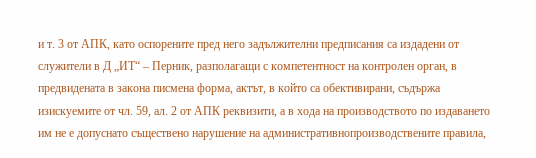и т. 3 от АПК, като оспорените пред него задължителни предписания са издадени от служители в Д „ИТ“ – Перник, разполагащи с компетентност на контролен орган, в предвидената в закона писмена форма, актът, в който са обективирани, съдържа изискуемите от чл. 59, ал. 2 от АПК реквизити, а в хода на производството по издаването им не е допуснато съществено нарушение на административнопроизводствените правила,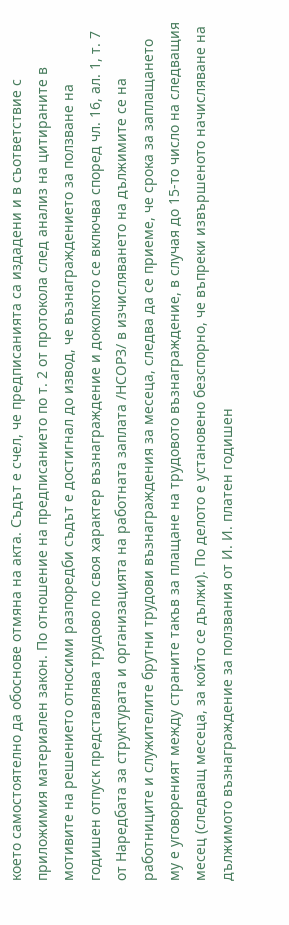което самостоятелно да обоснове отмяна на акта. Съдът е счел, че предписанията са издадени и в съответствие с приложимия материален закон. По отношение на предписанието по т. 2 от протокола след анализ на цитираните в мотивите на решението относими разпоредби съдът е достигнал до извод, че възнаграждението за ползване на годишен отпуск представлява трудово по своя характер възнаграждение и доколкото се включва според чл. 16, ал. 1, т. 7 от Наредбата за структурата и организацията на работната заплата /НСОРЗ/ в изчисляването на дължимите се на работниците и служителите брутни трудови възнаграждения за месеца, следва да се приеме, че срока за заплащането му е уговореният между страните такъв за плащане на трудовото възнаграждение, в случая до 15-то число на следващия месец (следващ месеца, за който се дължи). По делото е установено безспорно, че въпреки извършеното начисляване на дължимото възнаграждение за ползвания от И. И. платен годишен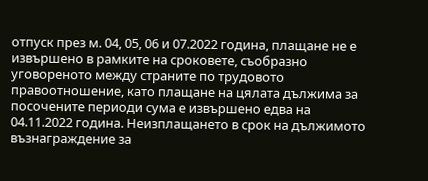отпуск през м. 04, 05, 06 и 07.2022 година, плащане не е извършено в рамките на сроковете, съобразно уговореното между страните по трудовото правоотношение, като плащане на цялата дължима за посочените периоди сума е извършено едва на 04.11.2022 година. Неизплащането в срок на дължимото възнаграждение за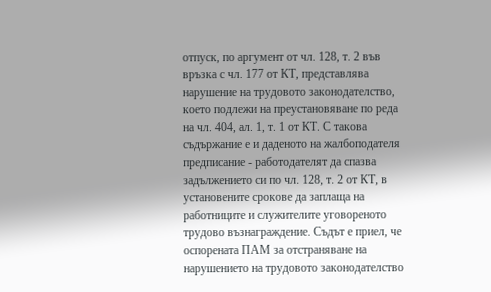отпуск, по аргумент от чл. 128, т. 2 във връзка с чл. 177 от КТ, представлява нарушение на трудовото законодателство, което подлежи на преустановяване по реда на чл. 404, ал. 1, т. 1 от КТ. С такова съдържание е и даденото на жалбоподателя предписание - работодателят да спазва задължението си по чл. 128, т. 2 от КТ, в установените срокове да заплаща на работниците и служителите уговореното трудово възнаграждение. Съдът е приел, че оспорената ПАМ за отстраняване на нарушението на трудовото законодателство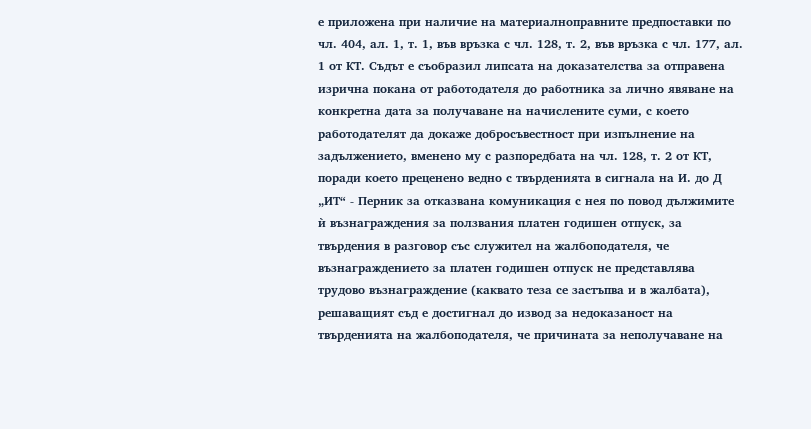е приложена при наличие на материалноправните предпоставки по чл. 404, ал. 1, т. 1, във връзка с чл. 128, т. 2, във връзка с чл. 177, ал. 1 от КТ. Съдът е съобразил липсата на доказателства за отправена изрична покана от работодателя до работника за лично явяване на конкретна дата за получаване на начислените суми, с което работодателят да докаже добросъвестност при изпълнение на задължението, вменено му с разпоредбата на чл. 128, т. 2 от КТ, поради което преценено ведно с твърденията в сигнала на И. до Д „ИТ“ - Перник за отказвана комуникация с нея по повод дължимите ѝ възнаграждения за ползвания платен годишен отпуск, за твърдения в разговор със служител на жалбоподателя, че възнаграждението за платен годишен отпуск не представлява трудово възнаграждение (каквато теза се застъпва и в жалбата), решаващият съд е достигнал до извод за недоказаност на твърденията на жалбоподателя, че причината за неполучаване на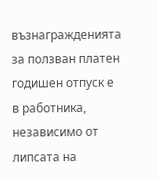възнагражденията за ползван платен годишен отпуск е в работника, независимо от липсата на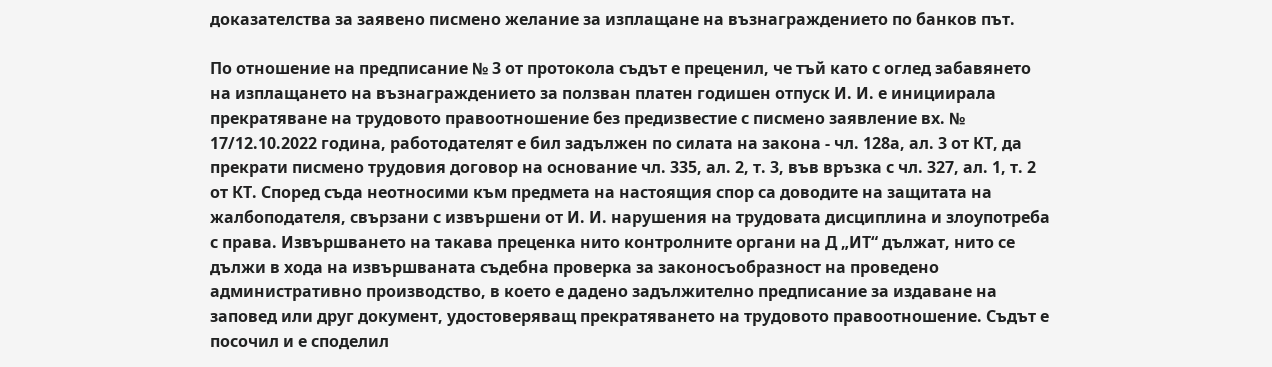доказателства за заявено писмено желание за изплащане на възнаграждението по банков път.

По отношение на предписание № 3 от протокола съдът е преценил, че тъй като с оглед забавянето на изплащането на възнаграждението за ползван платен годишен отпуск И. И. е инициирала прекратяване на трудовото правоотношение без предизвестие с писмено заявление вх. № 17/12.10.2022 година, работодателят е бил задължен по силата на закона - чл. 128а, ал. 3 от КТ, да прекрати писмено трудовия договор на основание чл. 335, ал. 2, т. 3, във връзка с чл. 327, ал. 1, т. 2 от КТ. Според съда неотносими към предмета на настоящия спор са доводите на защитата на жалбоподателя, свързани с извършени от И. И. нарушения на трудовата дисциплина и злоупотреба с права. Извършването на такава преценка нито контролните органи на Д „ИТ“ дължат, нито се дължи в хода на извършваната съдебна проверка за законосъобразност на проведено административно производство, в което е дадено задължително предписание за издаване на заповед или друг документ, удостоверяващ прекратяването на трудовото правоотношение. Съдът е посочил и е споделил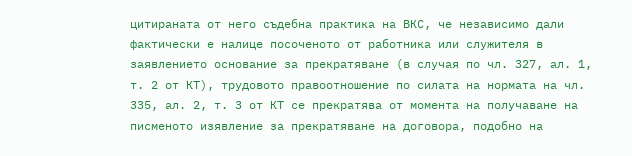цитираната от него съдебна практика на ВКС, че независимо дали фактически е налице посоченото от работника или служителя в заявлението основание за прекратяване (в случая по чл. 327, ал. 1, т. 2 от КТ), трудовото правоотношение по силата на нормата на чл. 335, ал. 2, т. 3 от КТ се прекратява от момента на получаване на писменото изявление за прекратяване на договора, подобно на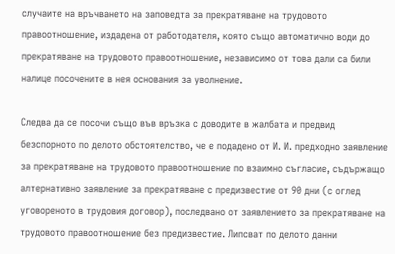случаите на връчването на заповедта за прекратяване на трудовото правоотношение, издадена от работодателя, която също автоматично води до прекратяване на трудовото правоотношение, независимо от това дали са били налице посочените в нея основания за уволнение.

Следва да се посочи също във връзка с доводите в жалбата и предвид безспорното по делото обстоятелство, че е подадено от И. И. предходно заявление за прекратяване на трудовото правоотношение по взаимно съгласие, съдържащо алтернативно заявление за прекратяване с предизвестие от 90 дни (с оглед уговореното в трудовия договор), последвано от заявлението за прекратяване на трудовото правоотношение без предизвестие. Липсват по делото данни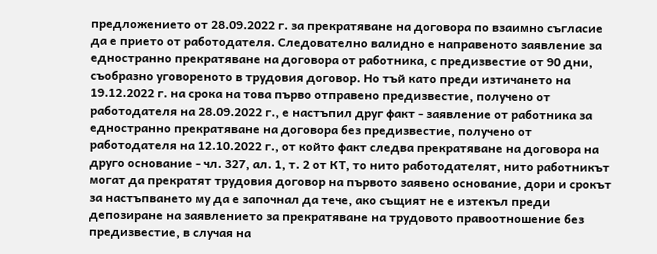предложението от 28.09.2022 г. за прекратяване на договора по взаимно съгласие да е прието от работодателя. Следователно валидно е направеното заявление за едностранно прекратяване на договора от работника, с предизвестие от 90 дни, съобразно уговореното в трудовия договор. Но тъй като преди изтичането на 19.12.2022 г. на срока на това първо отправено предизвестие, получено от работодателя на 28.09.2022 г., е настъпил друг факт - заявление от работника за едностранно прекратяване на договора без предизвестие, получено от работодателя на 12.10.2022 г., от който факт следва прекратяване на договора на друго основание - чл. 327, ал. 1, т. 2 от КТ, то нито работодателят, нито работникът могат да прекратят трудовия договор на първото заявено основание, дори и срокът за настъпването му да е започнал да тече, ако същият не е изтекъл преди депозиране на заявлението за прекратяване на трудовото правоотношение без предизвестие, в случая на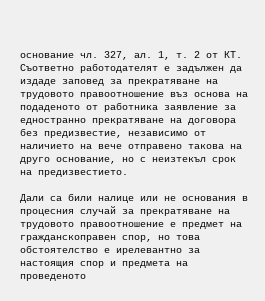основание чл. 327, ал. 1, т. 2 от КТ. Съответно работодателят е задължен да издаде заповед за прекратяване на трудовото правоотношение въз основа на подаденото от работника заявление за едностранно прекратяване на договора без предизвестие, независимо от наличието на вече отправено такова на друго основание, но с неизтекъл срок на предизвестието.

Дали са били налице или не основания в процесния случай за прекратяване на трудовото правоотношение е предмет на гражданскоправен спор, но това обстоятелство е ирелевантно за настоящия спор и предмета на проведеното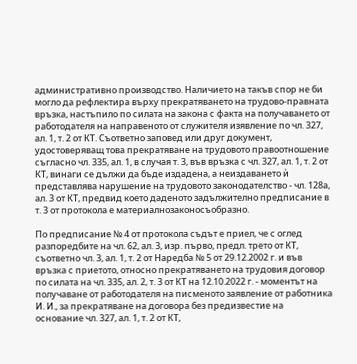административно производство. Наличието на такъв спор не би могло да рефлектира върху прекратяването на трудово-правната връзка, настъпило по силата на закона с факта на получаването от работодателя на направеното от служителя изявление по чл. 327, ал. 1, т. 2 от КТ. Съответно заповед или друг документ, удостоверяващ това прекратяване на трудовото правоотношение съгласно чл. 335, ал. 1, в случая т. 3, във връзка с чл. 327, ал. 1, т. 2 от КТ, винаги се дължи да бъде издадена, а неиздаването ѝ представлява нарушение на трудовото законодателство - чл. 128а, ал. 3 от КТ, предвид което даденото задължително предписание в т. 3 от протокола е материалнозаконосъобразно.

По предписание № 4 от протокола съдът е приел, че с оглед разпоредбите на чл. 62, ал. 3, изр. първо, предл. трето от КТ, съответно чл. 3, ал. 1, т. 2 от Наредба № 5 от 29.12.2002 г. и във връзка с приетото, относно прекратяването на трудовия договор по силата на чл. 335, ал. 2, т. 3 от КТ на 12.10.2022 г. - моментът на получаване от работодателя на писменото заявление от работника И. И., за прекратяване на договора без предизвестие на основание чл. 327, ал. 1, т. 2 от КТ,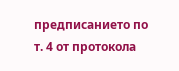предписанието по т. 4 от протокола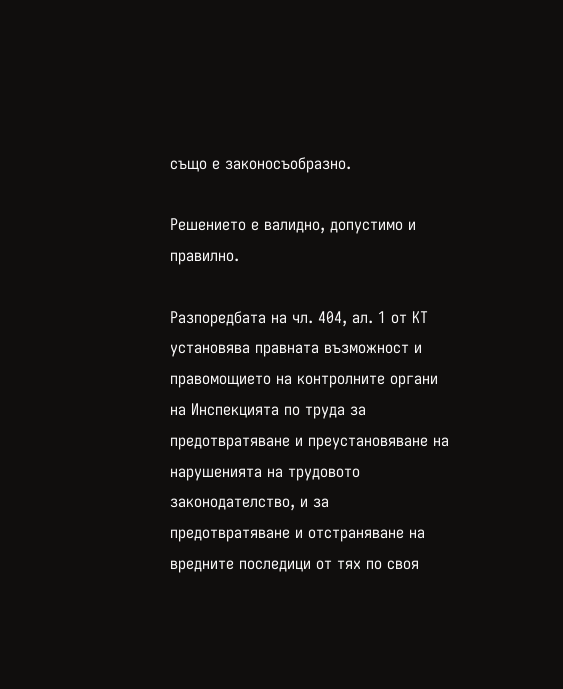също е законосъобразно.

Решението е валидно, допустимо и правилно.

Разпоредбата на чл. 404, ал. 1 от КТ установява правната възможност и правомощието на контролните органи на Инспекцията по труда за предотвратяване и преустановяване на нарушенията на трудовото законодателство, и за предотвратяване и отстраняване на вредните последици от тях по своя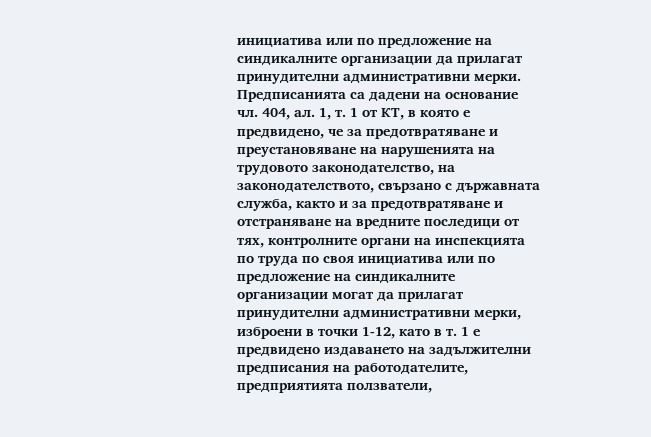инициатива или по предложение на синдикалните организации да прилагат принудителни административни мерки. Предписанията са дадени на основание чл. 404, ал. 1, т. 1 от КТ, в която е предвидено, че за предотвратяване и преустановяване на нарушенията на трудовото законодателство, на законодателството, свързано с държавната служба, както и за предотвратяване и отстраняване на вредните последици от тях, контролните органи на инспекцията по труда по своя инициатива или по предложение на синдикалните организации могат да прилагат принудителни административни мерки, изброени в точки 1-12, като в т. 1 е предвидено издаването на задължителни предписания на работодателите, предприятията ползватели,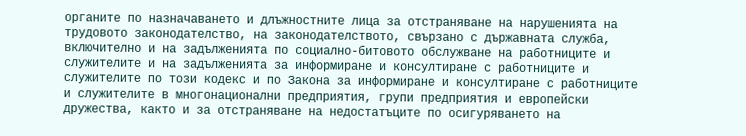органите по назначаването и длъжностните лица за отстраняване на нарушенията на трудовото законодателство, на законодателството, свързано с държавната служба, включително и на задълженията по социално-битовото обслужване на работниците и служителите и на задълженията за информиране и консултиране с работниците и служителите по този кодекс и по Закона за информиране и консултиране с работниците и служителите в многонационални предприятия, групи предприятия и европейски дружества, както и за отстраняване на недостатъците по осигуряването на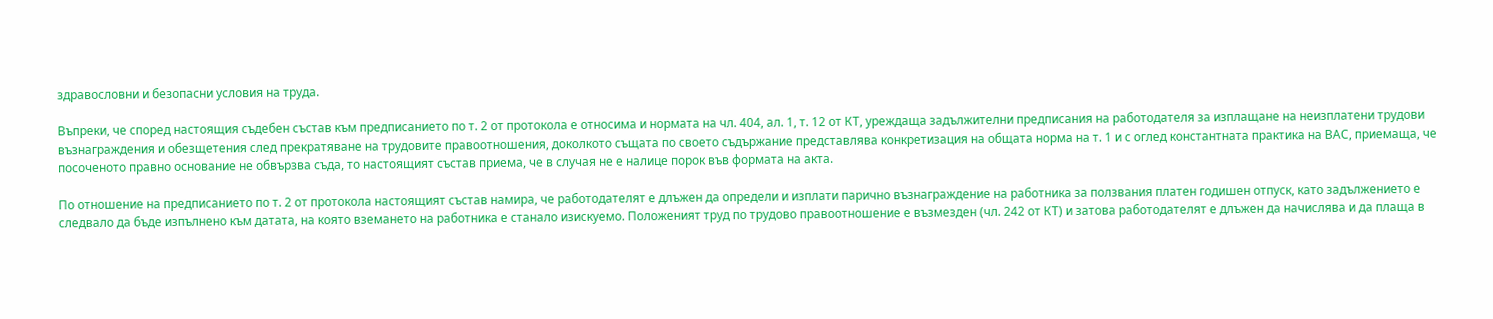здравословни и безопасни условия на труда.

Въпреки, че според настоящия съдебен състав към предписанието по т. 2 от протокола е относима и нормата на чл. 404, ал. 1, т. 12 от КТ, уреждаща задължителни предписания на работодателя за изплащане на неизплатени трудови възнаграждения и обезщетения след прекратяване на трудовите правоотношения, доколкото същата по своето съдържание представлява конкретизация на общата норма на т. 1 и с оглед константната практика на ВАС, приемаща, че посоченото правно основание не обвързва съда, то настоящият състав приема, че в случая не е налице порок във формата на акта.

По отношение на предписанието по т. 2 от протокола настоящият състав намира, че работодателят е длъжен да определи и изплати парично възнаграждение на работника за ползвания платен годишен отпуск, като задължението е следвало да бъде изпълнено към датата, на която вземането на работника е станало изискуемо. Положеният труд по трудово правоотношение е възмезден (чл. 242 от КТ) и затова работодателят е длъжен да начислява и да плаща в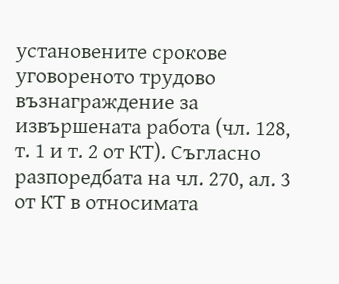установените срокове уговореното трудово възнаграждение за извършената работа (чл. 128, т. 1 и т. 2 от КТ). Съгласно разпоредбата на чл. 270, ал. 3 от КТ в относимата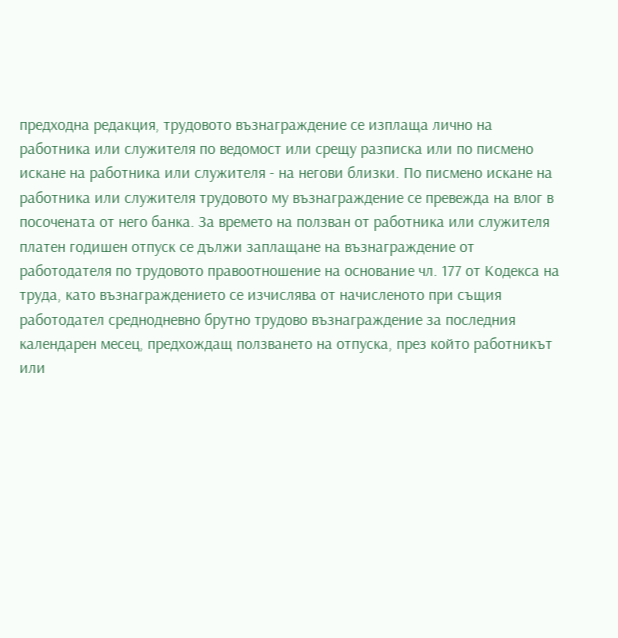предходна редакция, трудовото възнаграждение се изплаща лично на работника или служителя по ведомост или срещу разписка или по писмено искане на работника или служителя - на негови близки. По писмено искане на работника или служителя трудовото му възнаграждение се превежда на влог в посочената от него банка. За времето на ползван от работника или служителя платен годишен отпуск се дължи заплащане на възнаграждение от работодателя по трудовото правоотношение на основание чл. 177 от Кодекса на труда, като възнаграждението се изчислява от начисленото при същия работодател среднодневно брутно трудово възнаграждение за последния календарен месец, предхождащ ползването на отпуска, през който работникът или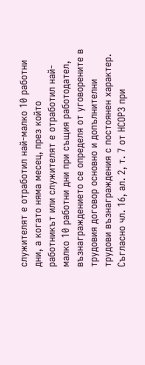служителят е отработил най-малко 10 работни дни, а когато няма месец, през който работникът или служителят е отработил най-малко 10 работни дни при същия работодател, възнаграждението се определя от уговорените в трудовия договор основно и допълнителни трудови възнаграждения с постоянен характер. Съгласно чл. 16, ал. 2, т. 7 от НСОРЗ при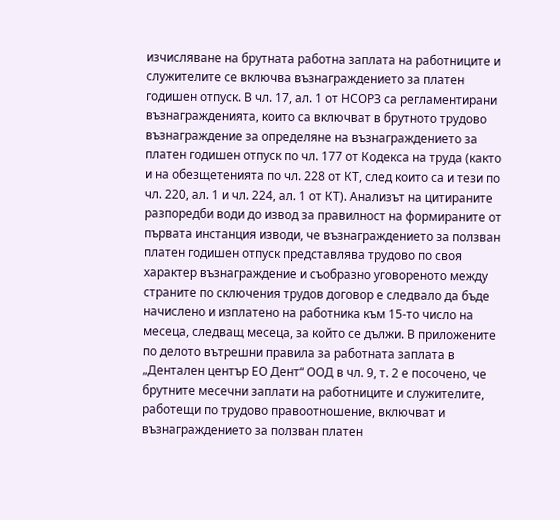изчисляване на брутната работна заплата на работниците и служителите се включва възнаграждението за платен годишен отпуск. В чл. 17, ал. 1 от НСОРЗ са регламентирани възнагражденията, които са включват в брутното трудово възнаграждение за определяне на възнаграждението за платен годишен отпуск по чл. 177 от Кодекса на труда (както и на обезщетенията по чл. 228 от КТ, след които са и тези по чл. 220, ал. 1 и чл. 224, ал. 1 от КТ). Анализът на цитираните разпоредби води до извод за правилност на формираните от първата инстанция изводи, че възнаграждението за ползван платен годишен отпуск представлява трудово по своя характер възнаграждение и съобразно уговореното между страните по сключения трудов договор е следвало да бъде начислено и изплатено на работника към 15-то число на месеца, следващ месеца, за който се дължи. В приложените по делото вътрешни правила за работната заплата в „Дентален център ЕО Дент“ ООД в чл. 9, т. 2 е посочено, че брутните месечни заплати на работниците и служителите, работещи по трудово правоотношение, включват и възнаграждението за ползван платен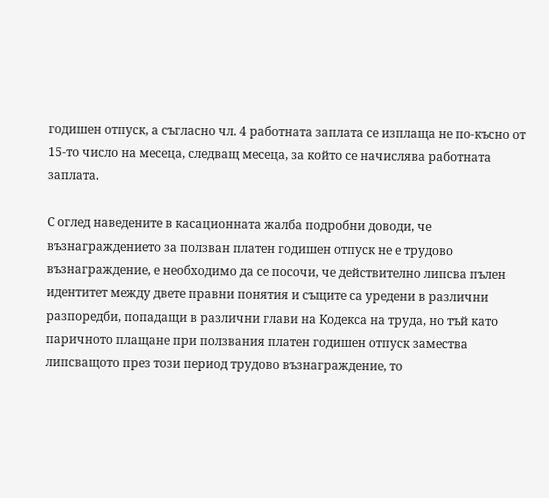годишен отпуск, а съгласно чл. 4 работната заплата се изплаща не по-късно от 15-то число на месеца, следващ месеца, за който се начислява работната заплата.

С оглед наведените в касационната жалба подробни доводи, че възнаграждението за ползван платен годишен отпуск не е трудово възнаграждение, е необходимо да се посочи, че действително липсва пълен идентитет между двете правни понятия и същите са уредени в различни разпоредби, попадащи в различни глави на Кодекса на труда, но тъй като паричното плащане при ползвания платен годишен отпуск замества липсващото през този период трудово възнаграждение, то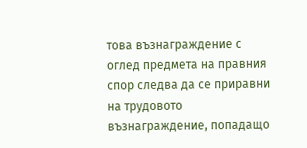това възнаграждение с оглед предмета на правния спор следва да се приравни на трудовото възнаграждение, попадащо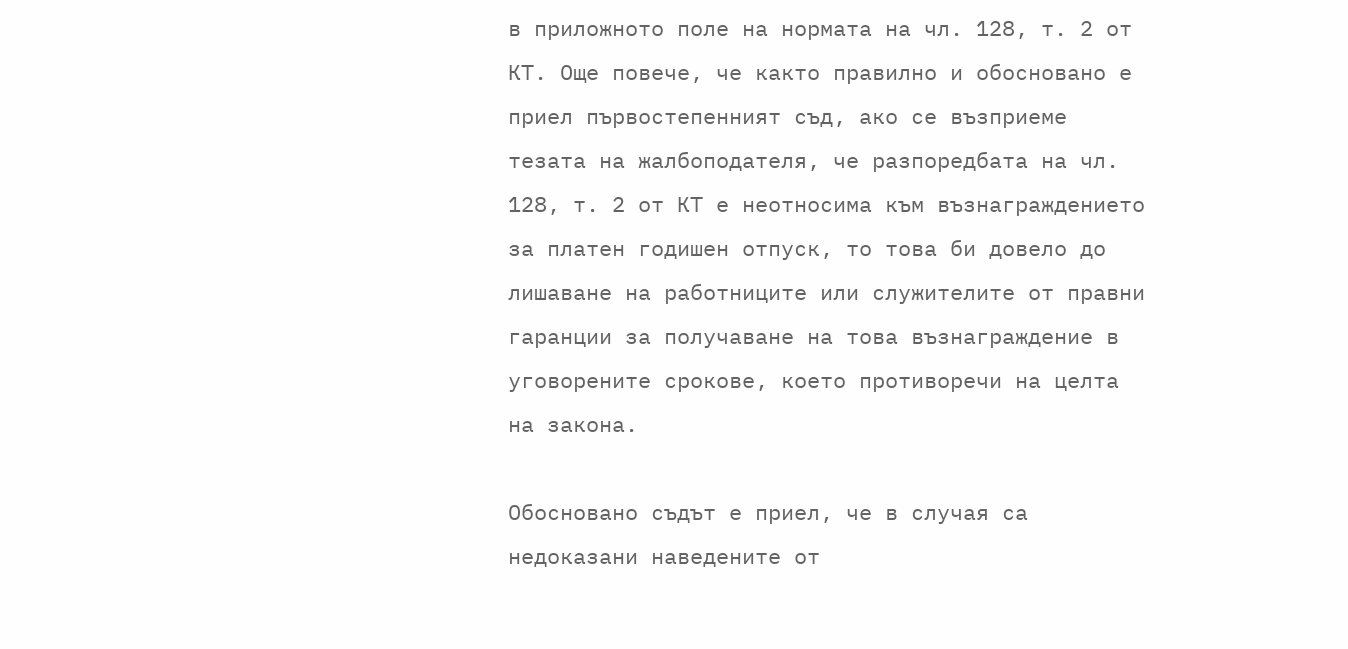в приложното поле на нормата на чл. 128, т. 2 от КТ. Още повече, че както правилно и обосновано е приел първостепенният съд, ако се възприеме тезата на жалбоподателя, че разпоредбата на чл. 128, т. 2 от КТ е неотносима към възнаграждението за платен годишен отпуск, то това би довело до лишаване на работниците или служителите от правни гаранции за получаване на това възнаграждение в уговорените срокове, което противоречи на целта на закона.

Обосновано съдът е приел, че в случая са недоказани наведените от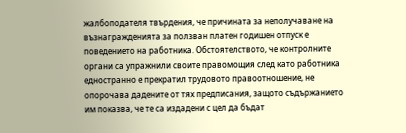жалбоподателя твърдения, че причината за неполучаване на възнагражденията за ползван платен годишен отпуск е поведението на работника. Обстоятелството, че контролните органи са упражнили своите правомощия след като работника едностранно е прекратил трудовото правоотношение, не опорочава дадените от тях предписания, защото съдържанието им показва, че те са издадени с цел да бъдат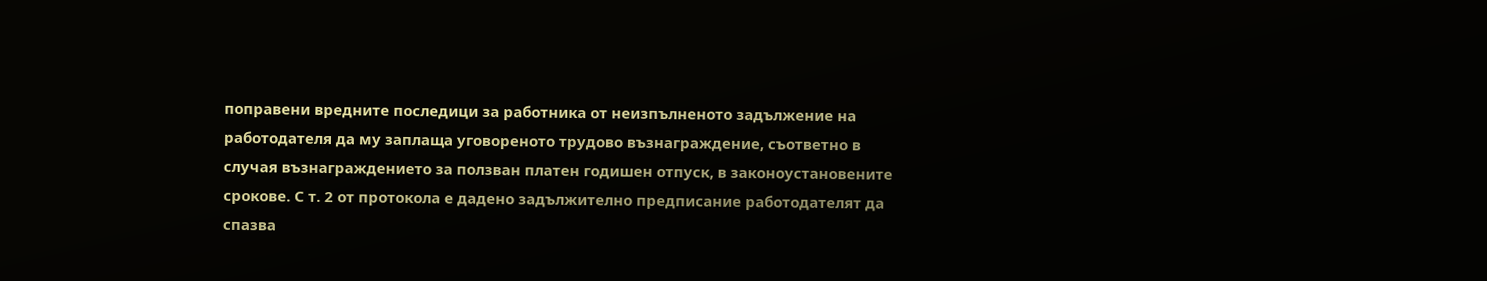поправени вредните последици за работника от неизпълненото задължение на работодателя да му заплаща уговореното трудово възнаграждение, съответно в случая възнаграждението за ползван платен годишен отпуск, в законоустановените срокове. С т. 2 от протокола е дадено задължително предписание работодателят да спазва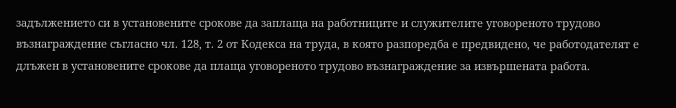задължението си в установените срокове да заплаща на работниците и служителите уговореното трудово възнаграждение съгласно чл. 128, т. 2 от Кодекса на труда, в която разпоредба е предвидено, че работодателят е длъжен в установените срокове да плаща уговореното трудово възнаграждение за извършената работа.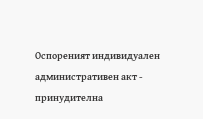Оспореният индивидуален административен акт - принудителна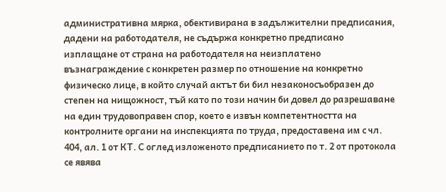административна мярка, обективирана в задължителни предписания, дадени на работодателя, не съдържа конкретно предписано изплащане от страна на работодателя на неизплатено възнаграждение с конкретен размер по отношение на конкретно физическо лице, в който случай актът би бил незаконосъобразен до степен на нищожност, тъй като по този начин би довел до разрешаване на един трудовоправен спор, което е извън компетентността на контролните органи на инспекцията по труда, предоставена им с чл. 404, ал. 1 от КТ. С оглед изложеното предписанието по т. 2 от протокола се явява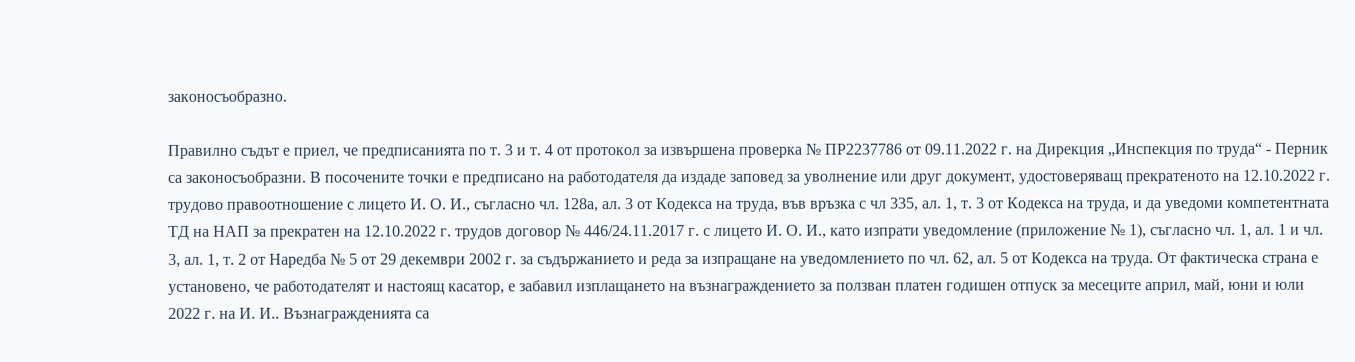законосъобразно.

Правилно съдът е приел, че предписанията по т. 3 и т. 4 от протокол за извършена проверка № ПР2237786 от 09.11.2022 г. на Дирекция „Инспекция по труда“ - Перник са законосъобразни. В посочените точки е предписано на работодателя да издаде заповед за уволнение или друг документ, удостоверяващ прекратеното на 12.10.2022 г. трудово правоотношение с лицето И. О. И., съгласно чл. 128а, ал. 3 от Кодекса на труда, във връзка с чл 335, ал. 1, т. 3 от Кодекса на труда, и да уведоми компетентната ТД на НАП за прекратен на 12.10.2022 г. трудов договор № 446/24.11.2017 г. с лицето И. О. И., като изпрати уведомление (приложение № 1), съгласно чл. 1, ал. 1 и чл. 3, ал. 1, т. 2 от Наредба № 5 от 29 декември 2002 г. за съдържанието и реда за изпращане на уведомлението по чл. 62, ал. 5 от Кодекса на труда. От фактическа страна е установено, че работодателят и настоящ касатор, е забавил изплащането на възнаграждението за ползван платен годишен отпуск за месеците април, май, юни и юли 2022 г. на И. И.. Възнагражденията са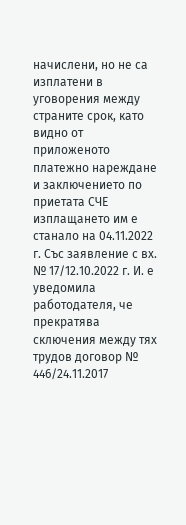начислени, но не са изплатени в уговорения между страните срок, като видно от приложеното платежно нареждане и заключението по приетата СЧЕ изплащането им е станало на 04.11.2022 г. Със заявление с вх. № 17/12.10.2022 г. И. е уведомила работодателя, че прекратява сключения между тях трудов договор № 446/24.11.2017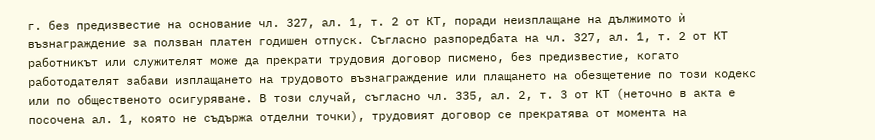г. без предизвестие на основание чл. 327, ал. 1, т. 2 от КТ, поради неизплащане на дължимото ѝ възнаграждение за ползван платен годишен отпуск. Съгласно разпоредбата на чл. 327, ал. 1, т. 2 от КТ работникът или служителят може да прекрати трудовия договор писмено, без предизвестие, когато работодателят забави изплащането на трудовото възнаграждение или плащането на обезщетение по този кодекс или по общественото осигуряване. В този случай, съгласно чл. 335, ал. 2, т. 3 от КТ (неточно в акта е посочена ал. 1, която не съдържа отделни точки), трудовият договор се прекратява от момента на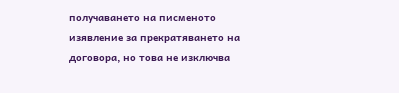получаването на писменото изявление за прекратяването на договора, но това не изключва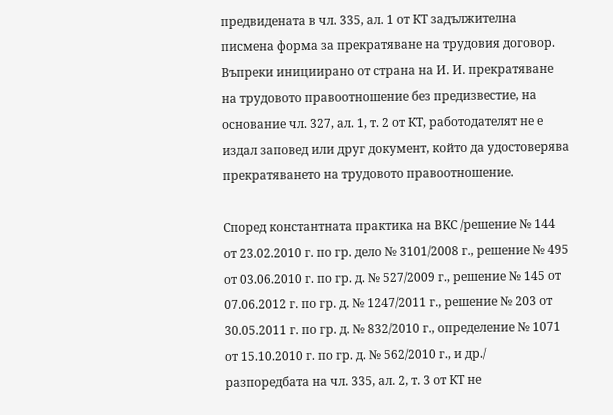предвидената в чл. 335, ал. 1 от КТ задължителна писмена форма за прекратяване на трудовия договор. Въпреки инициирано от страна на И. И. прекратяване на трудовото правоотношение без предизвестие, на основание чл. 327, ал. 1, т. 2 от КТ, работодателят не е издал заповед или друг документ, който да удостоверява прекратяването на трудовото правоотношение.

Според константната практика на ВКС /решение № 144 от 23.02.2010 г. по гр. дело № 3101/2008 г., решение № 495 от 03.06.2010 г. по гр. д. № 527/2009 г., решение № 145 от 07.06.2012 г. по гр. д. № 1247/2011 г., решение № 203 от 30.05.2011 г. по гр. д. № 832/2010 г., определение № 1071 от 15.10.2010 г. по гр. д. № 562/2010 г., и др./ разпоредбата на чл. 335, ал. 2, т. 3 от КТ не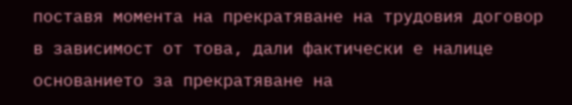поставя момента на прекратяване на трудовия договор в зависимост от това, дали фактически е налице основанието за прекратяване на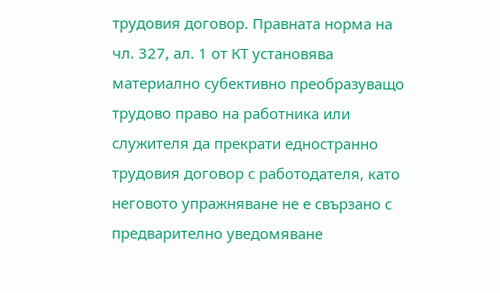трудовия договор. Правната норма на чл. 327, ал. 1 от КТ установява материално субективно преобразуващо трудово право на работника или служителя да прекрати едностранно трудовия договор с работодателя, като неговото упражняване не е свързано с предварително уведомяване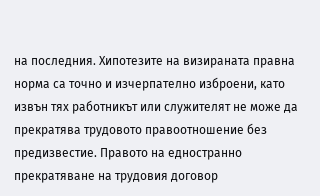на последния. Хипотезите на визираната правна норма са точно и изчерпателно изброени, като извън тях работникът или служителят не може да прекратява трудовото правоотношение без предизвестие. Правото на едностранно прекратяване на трудовия договор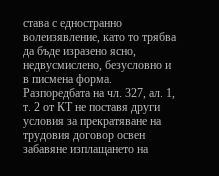става с едностранно волеизявление, като то трябва да бъде изразено ясно, недвусмислено, безусловно и в писмена форма. Разпоредбата на чл. 327, ал. 1, т. 2 от КТ не поставя други условия за прекратяване на трудовия договор освен забавяне изплащането на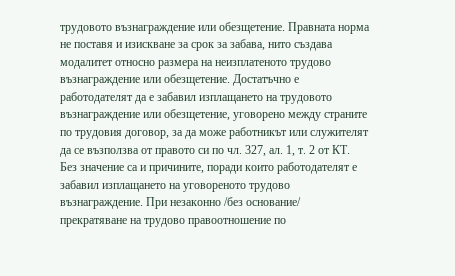трудовото възнаграждение или обезщетение. Правната норма не поставя и изискване за срок за забава, нито създава модалитет относно размера на неизплатеното трудово възнаграждение или обезщетение. Достатъчно е работодателят да е забавил изплащането на трудовото възнаграждение или обезщетение, уговорено между страните по трудовия договор, за да може работникът или служителят да се възползва от правото си по чл. 327, ал. 1, т. 2 от КТ. Без значение са и причините, поради които работодателят е забавил изплащането на уговореното трудово възнаграждение. При незаконно /без основание/ прекратяване на трудово правоотношение по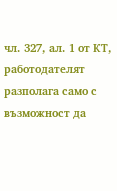чл. 327, ал. 1 от КТ, работодателят разполага само с възможност да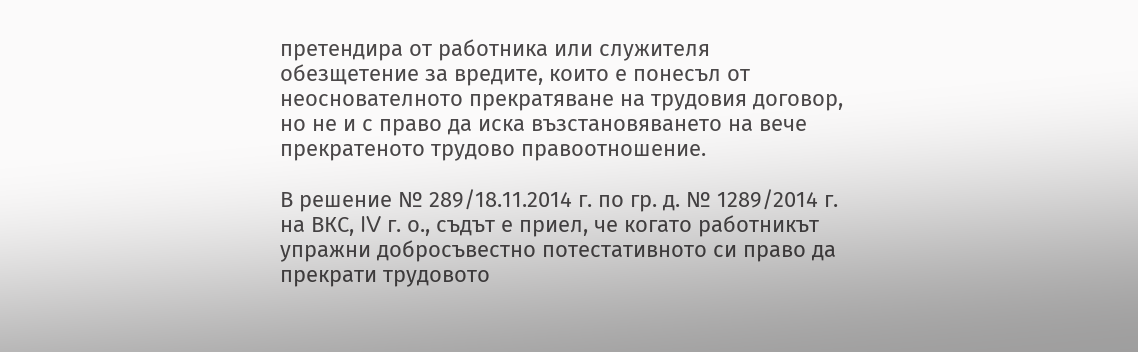претендира от работника или служителя обезщетение за вредите, които е понесъл от неоснователното прекратяване на трудовия договор, но не и с право да иска възстановяването на вече прекратеното трудово правоотношение.

В решение № 289/18.11.2014 г. по гр. д. № 1289/2014 г. на ВКС, IV г. о., съдът е приел, че когато работникът упражни добросъвестно потестативното си право да прекрати трудовото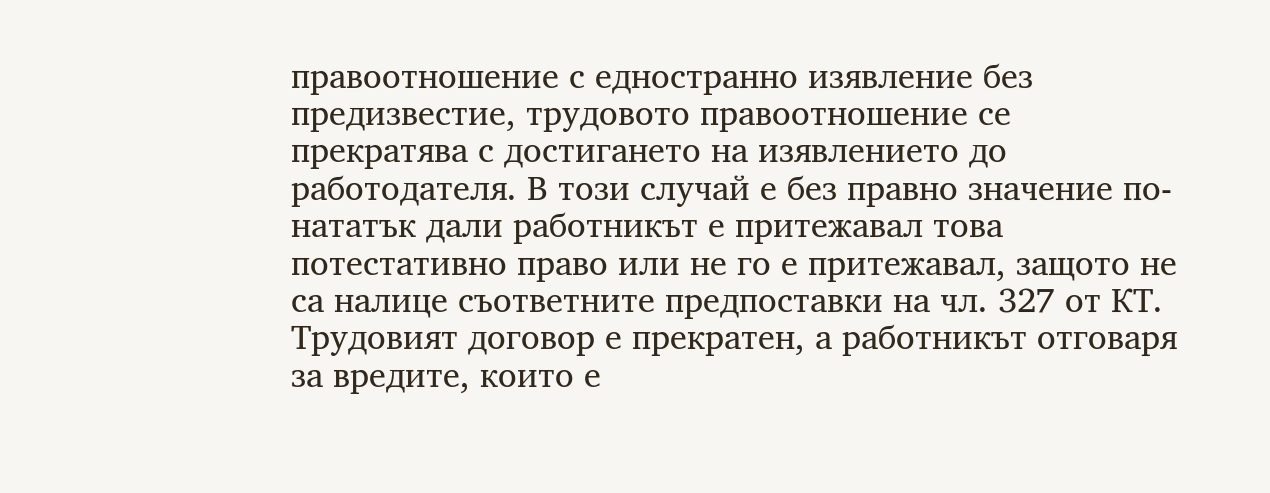правоотношение с едностранно изявление без предизвестие, трудовото правоотношение се прекратява с достигането на изявлението до работодателя. В този случай е без правно значение по-нататък дали работникът е притежавал това потестативно право или не го е притежавал, защото не са налице съответните предпоставки на чл. 327 от КТ. Трудовият договор е прекратен, а работникът отговаря за вредите, които е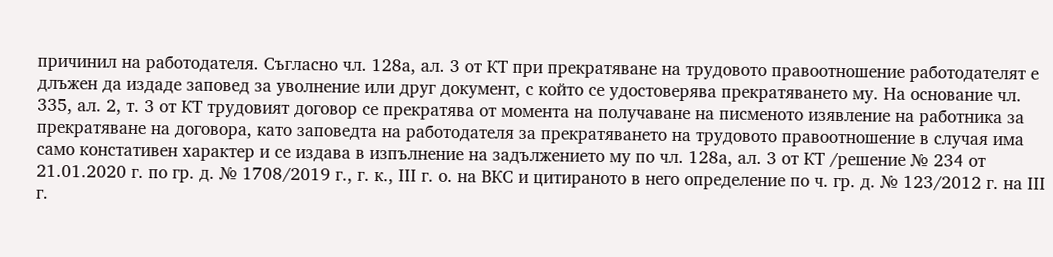причинил на работодателя. Съгласно чл. 128а, ал. 3 от КТ при прекратяване на трудовото правоотношение работодателят е длъжен да издаде заповед за уволнение или друг документ, с който се удостоверява прекратяването му. На основание чл. 335, ал. 2, т. 3 от КТ трудовият договор се прекратява от момента на получаване на писменото изявление на работника за прекратяване на договора, като заповедта на работодателя за прекратяването на трудовото правоотношение в случая има само констативен характер и се издава в изпълнение на задължението му по чл. 128а, ал. 3 от КТ /решение № 234 от 21.01.2020 г. по гр. д. № 1708/2019 г., г. к., ІІІ г. о. на ВКС и цитираното в него определение по ч. гр. д. № 123/2012 г. на ІІІ г.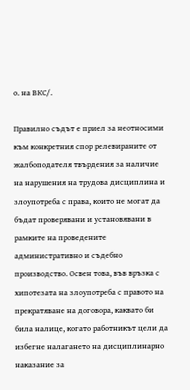о. на ВКС/.

Правилно съдът е приел за неотносими към конкретния спор релевираните от жалбоподателя твърдения за наличие на нарушения на трудова дисциплина и злоупотреба с права, които не могат да бъдат проверявани и установявани в рамките на проведените административно и съдебно производство. Освен това, във връзка с хипотезата на злоупотреба с правото на прекратяване на договора, каквато би била налице, когато работникът цели да избегне налагането на дисциплинарно наказание за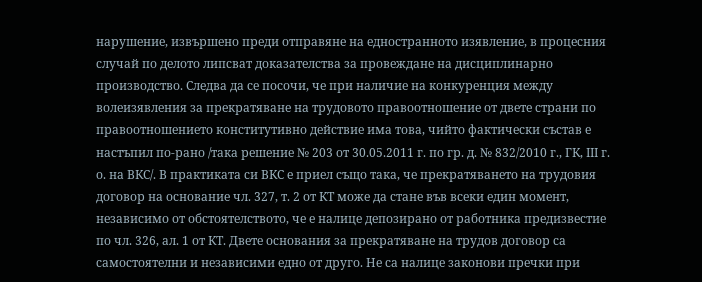нарушение, извършено преди отправяне на едностранното изявление, в процесния случай по делото липсват доказателства за провеждане на дисциплинарно производство. Следва да се посочи, че при наличие на конкуренция между волеизявления за прекратяване на трудовото правоотношение от двете страни по правоотношението конститутивно действие има това, чийто фактически състав е настъпил по-рано /така решение № 203 от 30.05.2011 г. по гр. д. № 832/2010 г., ГК, ІІІ г. о. на ВКС/. В практиката си ВКС е приел също така, че прекратяването на трудовия договор на основание чл. 327, т. 2 от КТ може да стане във всеки един момент, независимо от обстоятелството, че е налице депозирано от работника предизвестие по чл. 326, ал. 1 от КТ. Двете основания за прекратяване на трудов договор са самостоятелни и независими едно от друго. Не са налице законови пречки при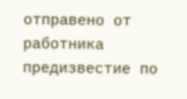отправено от работника предизвестие по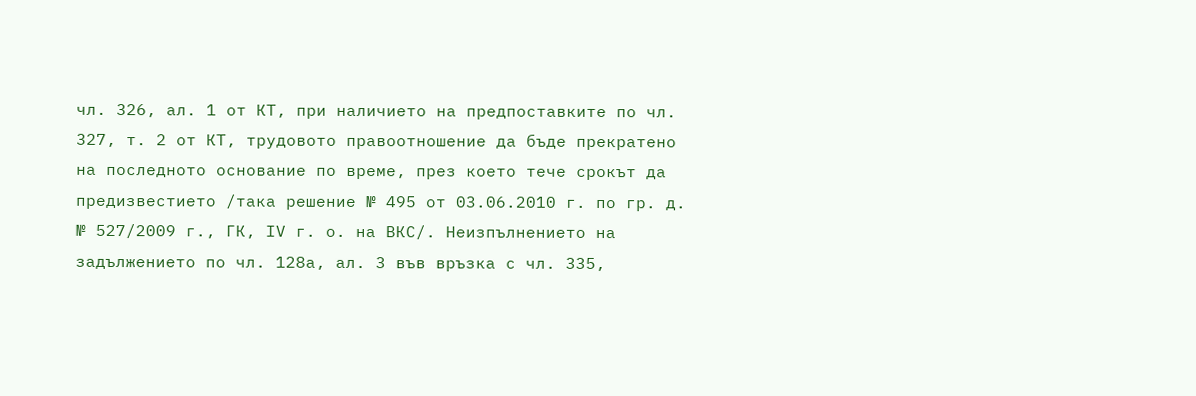чл. 326, ал. 1 от КТ, при наличието на предпоставките по чл. 327, т. 2 от КТ, трудовото правоотношение да бъде прекратено на последното основание по време, през което тече срокът да предизвестието /така решение № 495 от 03.06.2010 г. по гр. д. № 527/2009 г., ГК, ІV г. о. на ВКС/. Неизпълнението на задължението по чл. 128а, ал. 3 във връзка с чл. 335,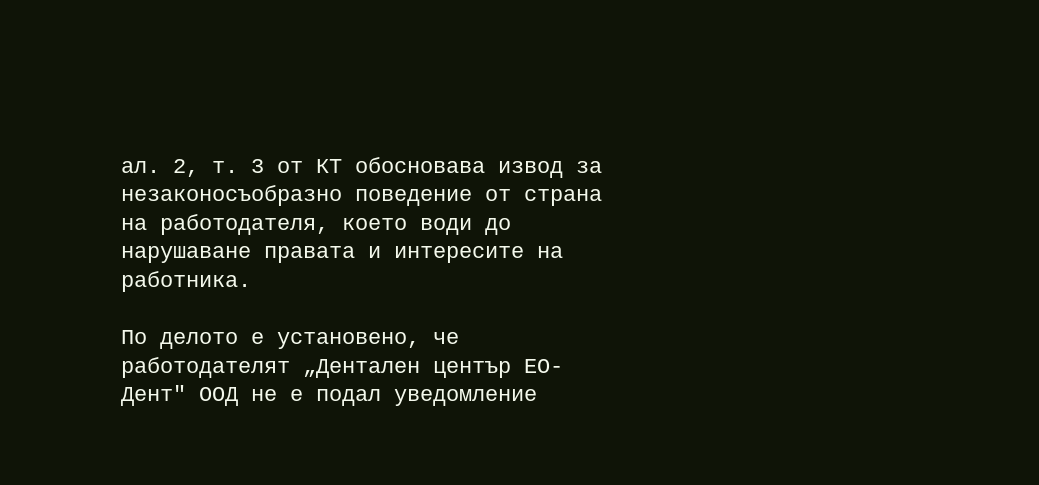ал. 2, т. 3 от КТ обосновава извод за незаконосъобразно поведение от страна на работодателя, което води до нарушаване правата и интересите на работника.

По делото е установено, че работодателят „Дентален център ЕО-Дент" ООД не е подал уведомление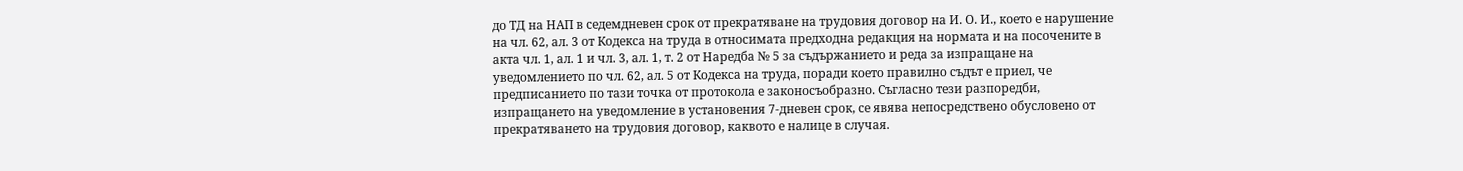до ТД на НАП в седемдневен срок от прекратяване на трудовия договор на И. О. И., което е нарушение на чл. 62, ал. 3 от Кодекса на труда в относимата предходна редакция на нормата и на посочените в акта чл. 1, ал. 1 и чл. 3, ал. 1, т. 2 от Наредба № 5 за съдържанието и реда за изпращане на уведомлението по чл. 62, ал. 5 от Кодекса на труда, поради което правилно съдът е приел, че предписанието по тази точка от протокола е законосъобразно. Съгласно тези разпоредби, изпращането на уведомление в установения 7-дневен срок, се явява непосредствено обусловено от прекратяването на трудовия договор, каквото е налице в случая.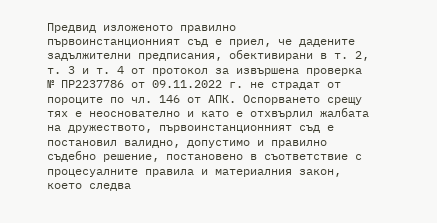Предвид изложеното правилно първоинстанционният съд е приел, че дадените задължителни предписания, обективирани в т. 2, т. 3 и т. 4 от протокол за извършена проверка № ПР2237786 от 09.11.2022 г. не страдат от пороците по чл. 146 от АПК. Оспорването срещу тях е неоснователно и като е отхвърлил жалбата на дружеството, първоинстанционният съд е постановил валидно, допустимо и правилно съдебно решение, постановено в съответствие с процесуалните правила и материалния закон, което следва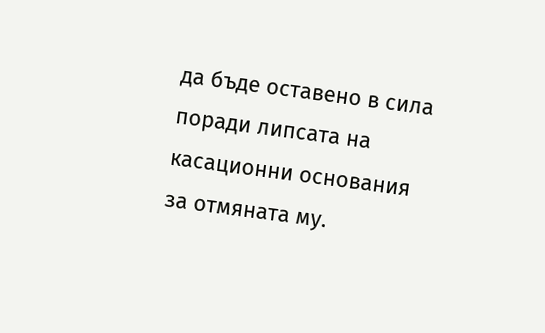да бъде оставено в сила поради липсата на касационни основания за отмяната му.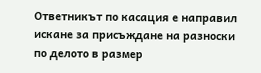Ответникът по касация е направил искане за присъждане на разноски по делото в размер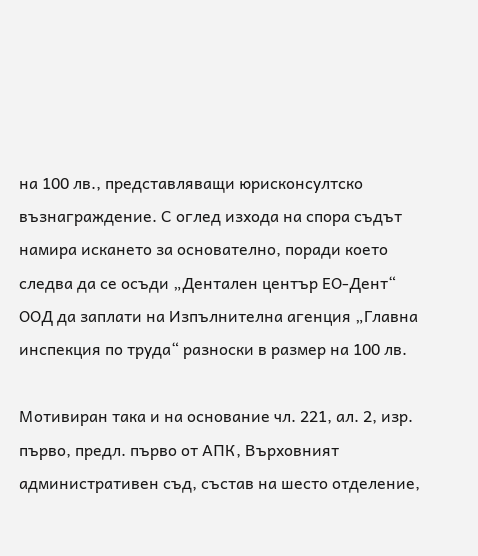на 100 лв., представляващи юрисконсултско възнаграждение. С оглед изхода на спора съдът намира искането за основателно, поради което следва да се осъди „Дентален център ЕО-Дент“ ООД да заплати на Изпълнителна агенция „Главна инспекция по труда“ разноски в размер на 100 лв.

Мотивиран така и на основание чл. 221, ал. 2, изр. първо, предл. първо от АПК, Върховният административен съд, състав на шесто отделение,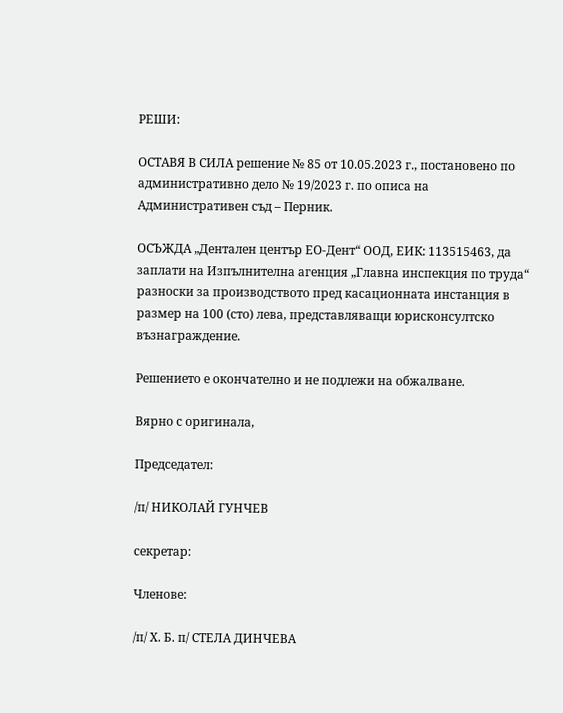РЕШИ:

ОСТАВЯ В СИЛА решение № 85 от 10.05.2023 г., постановено по административно дело № 19/2023 г. по описа на Административен съд – Перник.

ОСЪЖДА „Дентален център ЕО-Дент“ ООД, ЕИК: 113515463, да заплати на Изпълнителна агенция „Главна инспекция по труда“ разноски за производството пред касационната инстанция в размер на 100 (сто) лева, представляващи юрисконсултско възнаграждение.

Решението е окончателно и не подлежи на обжалване.

Вярно с оригинала,

Председател:

/п/ НИКОЛАЙ ГУНЧЕВ

секретар:

Членове:

/п/ Х. Б. п/ СТЕЛА ДИНЧЕВА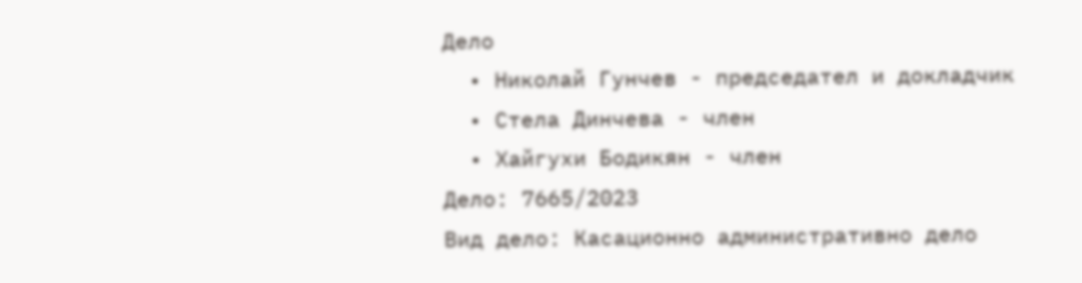Дело
  • Николай Гунчев - председател и докладчик
  • Стела Динчева - член
  • Хайгухи Бодикян - член
Дело: 7665/2023
Вид дело: Касационно административно дело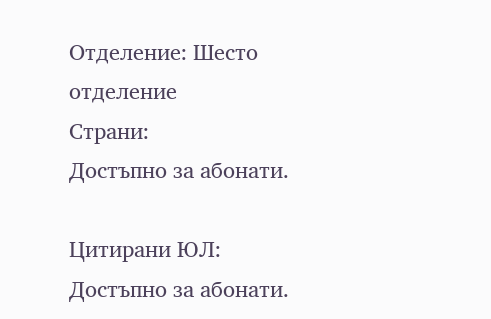Отделение: Шесто отделение
Страни:
Достъпно за абонати.

Цитирани ЮЛ:
Достъпно за абонати.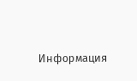Информация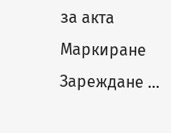за акта
Маркиране
Зареждане ...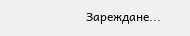Зареждане...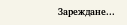Зареждане...